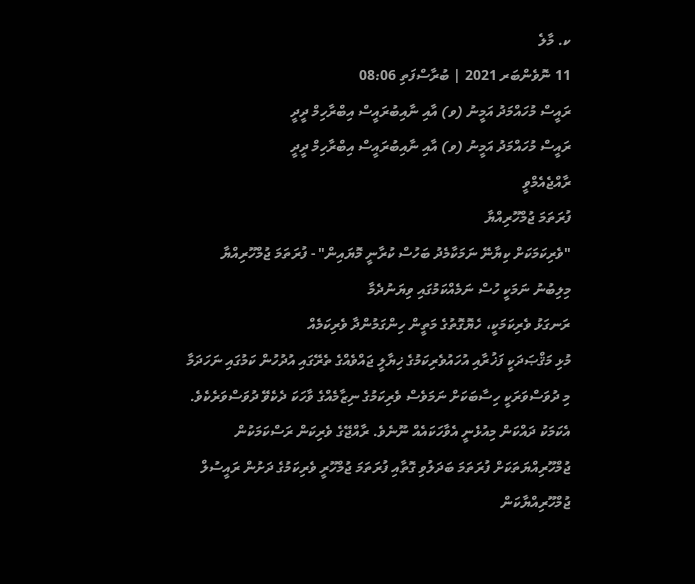ކ. މާލެ
11 ނޮވެންބަރ 2021 | ބުރާސްފަތި 08:06
ރައީސް މުހައްމަދު އަމީނު (ވ) އާއި ނާއިބުރައީސް އިބްރާހިމް ދީދީ
ރައީސް މުހައްމަދު އަމީނު (ވ) އާއި ނާއިބުރައީސް އިބްރާހިމް ދީދީ
ރާއްޖެއެމްވީ
ފުރަތަމަ ޖުމްހޫރިއްޔާ
"ވެރިކަމަކަށް ކިޔާނޭ ނަމަކާމެދު ބަހުސް ކުރާނީ މޮޔައިން" - ފުރަތަމަ ޖުމްހޫރިއްޔާ
މިލިބުނު ނަމަކީ ހުސް ނަމެއްކަމުގައި ވިޔަނުދެމާ
ރަނގަޅު ވެރިކަމަކީ، ހެޔޮގޮތުގެ މަތީން ހިންގަމުންދާ ވެރިކަމެއް
މުޅި މަޤްޞަދަކީ ފަޚުރާއި އުހައުވެރިކަމުގެ ޚިޔާލީ ޖައްވެއްގެ ތެރޭގައި އުދުހުން ކަމުގައި ނަހަދަމާ
މި ދުވަސްވަރަކީ ހިސާބަކަށް ނަމަވެސް ވެރިކަމުގެ ނިޒާމެއްގެ ވާހަކަ ދެކެވޭ ދުވަސްވަރެކެވެ. އެކަމަކު ދައްކަން މިއުޅެނީ އެވާހަކައެއް ނޫނެވެ. ރާއްޖޭގެ ވެރިކަން ރަސްކަމަކުން ޖުމްހޫރިއްޔަތަކަށް ފުރަތަމަ ބަދަލުވި ގޮތާއި ފުރަތަމަ ޖުމްހޫރީ ވެރިކަމުގެ ދަށުން ރައީސުލް ޖުމްހޫރިއްޔާކަން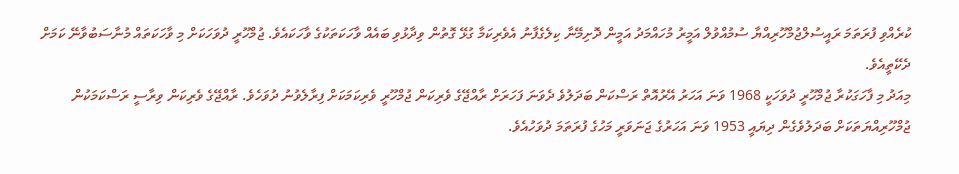ކުރެއްވި ފުރަތަމަ ރައީސުލްޖުމްހޫރިއްޔާ ސުމުއްވުލް އަމީރު މުހައްމަދު އަމީން ދޮށިމޭނާ ކިލެގެފާނު އެވެރިކަމާ ގުޅޭ ގޮތުން ވިދާޅުވި ބައެއް ވާހަކަތަކުގެ ވާހަކައެވެ. ޖުމްހޫރީ ދުވަހަކަށް މި ވާހަކަތައް މުނާސަބުވާނޭ ކަމަށް ދެކޭތީއެވެ.
މިއަދު މި ފާހަގަކުރާ ޖުމްހޫރީ ދުވަހަކީ 1968 ވަނަ އަހަރު އޭރުއޮތް ރަސްކަން ބަދަލުވެ ދެވަނަ ފަހަރަށް ރާއްޖޭގެ ވެރިކަން ޖުމްހޫރީ ވެރިކަމަކަށް ފިރާލެވުނު ދުވަހެވެ. ރާއްޖޭގެ ވެރިކަން ވިރާސީ ރަސްކަމަކުން ޖުމްހޫރިއްޔަތަކަށް ބަދަލުވެގެން ދިޔައީ 1953 ވަނަ އަހަރުގެ ޖަނަވަރީ މަހުގެ ފުރަތަމަ ދުވަހުއެވެ.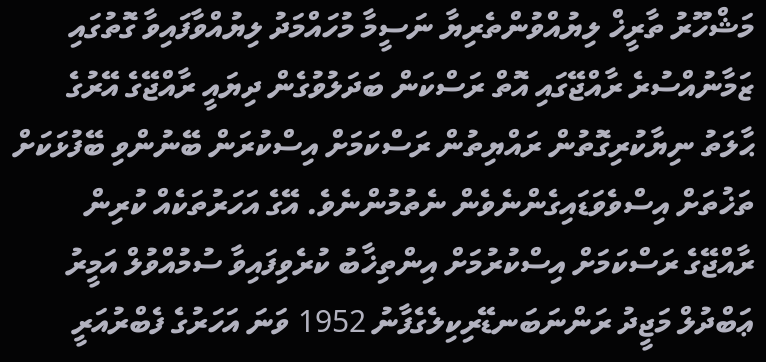މަޝްހޫރު ތާރީޚް ލިޔުއްވުންތެރިޔާ ނަސީމާ މުހައްމަދު ލިޔުއްވާފައިވާ ގޮތުގައި ޒަމާނުއްސުރެ ރާއްޖޭގައި އޮތް ރަސްކަން ބަދަލުވުގެން ދިޔައީ ރާއްޖޭގެ އޭރުގެ ޙާލަތު ނިޔާކުރިގޮތުން ރައްޔިތުން ރަސްކަމަށް އިސްކުރަން ބޭނުންވި ބޭފުޅަކަށް ތަޚުތަށް އިސްވެވަޑައިގެންނެވެން ނެތުމުންނެވެ. އޭގެ އަހަރުތަކެއް ކުރިން ރާއްޖޭގެ ރަސްކަމަށް އިސްކުރުމަށް އިންތިޚާބު ކުރެވިފައިވާ ސުމުއްވުލް އަމީރު ޢަބްދުލް މަޖީދު ރަންނަބަނޑޭރިކިލެގެފާނު 1952 ވަނަ އަހަރުގެ ފެބްރުއަރީ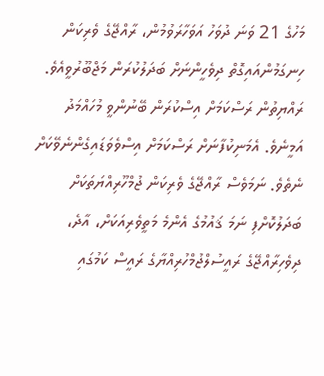މަހުގެ 21 ވަނަ ދުވަހު އަވަހާރަވުމުން، ރާއްޖޭގެ ވެރިކަން ހިނގަމުންއައިގޮތް ދިވެހީންނަށް ބަދަލުކުރަން މަޖްބޫރުވީއެވެ. ރައްޔިތުން ރަސްކަމަށް އިސްކުރަން ބޭނުންވީ މުހައްމަދު އަމީނެވެ. އެމަނިކުފާނަށް ރަސްކަމަށް އިސްވެވަޑައިގެންނެވޭކަށް ނެތެވެ. ނަމަވެސް ރާއްޖޭގެ ވެރިކަން ޖުމްހޫރިއްޔަތަކަށް ބަދަލުކޮށްފި ނަމަ ޤައުމުގެ އެންމެ މަތީވެރިއަކަށް، އާދެ، ދިވެހިރާއްޖޭގެ ރައީސުލްޖުމްހުރިއްޔާގެ ރައީސް ކަމުގައި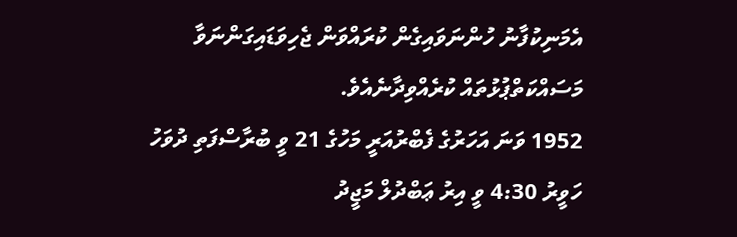އެމަނިކުފާނު ހުންނަވައިގެން ކުރައްވަން ޖެހިވަޑައިގަންނަވާ މަސައްކަތްޕުޅުތައް ކުރެއްވިދާނެއެވެ.
1952 ވަނަ އަހަރުގެ ފެބްރުއަރީ މަހުގެ 21 ވީ ބުރާސްފަތި ދުވަހު ހަވީރު 4:30 ވީ އިރު ޢަބްދުލް މަޖީދު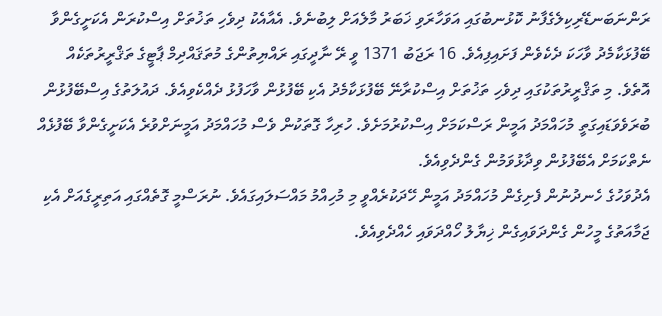ރަންނަބަނޑޭރިކިލެގެފާނު ކޮޅުނބުގައި އަވަހާރަވި ޚަބަރު މާލެއަށް ލިބުނެވެ. އެއާއެކު ދިވެހި ތަޚުތަށް އިސްކުރަން އެކަށީގެންވާ ބޭފުޅަކާމެދު ވާހަކަ ދެކެވެން ފަށައިފިއެވެ. 16 ރަޖަބު 1371 ވީ ރޭ ނާދީގައި ރައްޔިތުންގެ މުތަޤައްދިމް ޕާޓީގެ ތަޤްރީރުތަކެއް އޮތެވެ. މި ތަޤްރީރުތަކުގައި ދިވެހި ތަޚުތަށް އިސްކުރާނޭ ބޭފުޅަކާމެދު އެކި ބޭފުޅުން ވާހަފުޅު ދެއްކެވިއެވެ. ދައުލަތުގެ އިސްބޭފުޅުން ބުރަވެވަޑައިގަތީ މުހައްމަދު އަމީން ރަސްކަމަށް އިސްކުރުމަށެވެ. ހުރިހާ ގޮތަކުން ވެސް މުހައްމަދު އަމީނަށްވުރެ އެކަށީގެންވާ ބޭފުޅެއް ނެތްކަމަށް އެބޭފުޅުން ވިދާޅުވަމުން ގެންދެވިއެވެ.
އެދުވަހުގެ ހެނދުނުން ފެށިގެން މުހައްމަދު އަމީން ހޭދަކުރެއްވީ މި މުހިއްމު މައްސަލައިގައެވެ. ނުރަސްމީ ގޮތެއްގައި އަތިރީގެއަށް އެކި ޖަމާއަތުގެ މީހުން ގެންދަވައިގެން ޚިޔާލު ހޯއްދަވައި ހެއްދެވިއެވެ.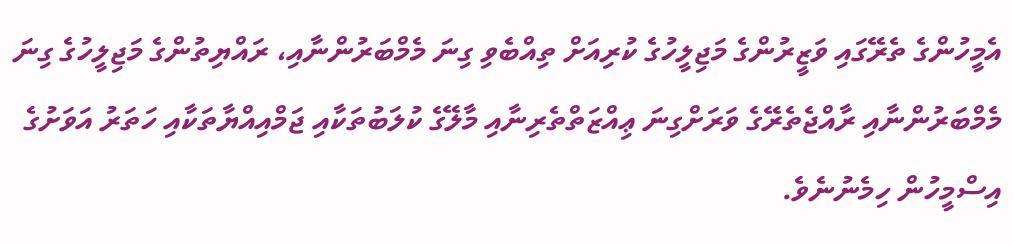އެމީހުންގެ ތެރޭގައި ވަޒީރުންގެ މަޖިލީހުގެ ކުރިއަށް ތިއްބެވި ގިނަ މެމްބަރުންނާއި، ރައްޔިތުންގެ މަޖިލީހުގެ ގިނަ މެމްބަރުންނާއި ރާއްޖެތެރޭގެ ވަރަށްގިނަ ޢިއްޒަތްތެރިނާއި މާލޭގެ ކުލަބުތަކާއި ޖަމްއިއްޔާތަކާއި ހަތަރު އަވަށުގެ އިސްމީހުން ހިމެނުނެވެ.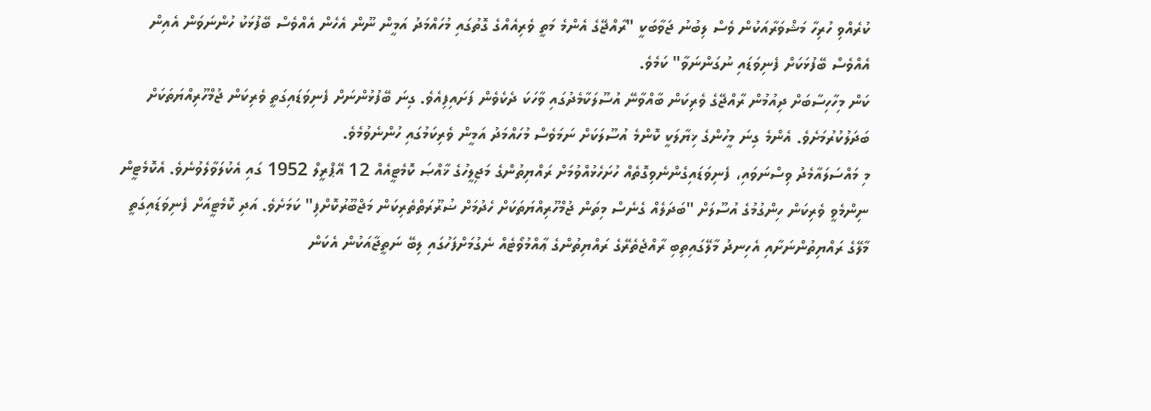ކުރެއްވި ހުރިހާ މަޝްވަރާއަކުން ވެސް ލިބުނު ޖަވާބަކީ "ރާއްޖޭގެ އެންމެ މަތީ ވެރިއެއްގެ ގޮތުގައި މުހައްމަދު އަމީން ނޫން އެހެން އެއްވެސް ބޭފުޅަކު ހުންނަވަން އެއިން އެއްވެސް ބޭފުޅަކަށް ފެނިވަޑައި ނުގަންނަވާ" ކަމެވެ.
ކަން މިހާހިސާބަށް ދިއުމުން ރާއްޖޭގެ ވެރިކަން ބާއްވާނޭ އުސޫލަކާމެދުގައި ވާހަކަ ދެކެވެން ފަށައިފިއެވެ. ގިނަ ބޭފުޅުންނަށް ފެނިވަޑައިގަތީ ވެރިކަން ޖުމްހޫރިއްޔަތަކަށް ބަދަލުކުރުމަށެވެ. އެންމެ ގިނަ މީހުންގެ ޚިޔާލަކީ ކޮންމެ އުސޫލަކަށް ނަމަވެސް މުހައްމަދު އަމީން ވެރިކަމުގައި ހުންނެވުމެވެ.
މި މައްސަލައާމެދު ވިސްނަވައި، ފެނިވަޑައިގެންނެވިގޮތެއް ހުށަހެޅުއްވުމަށް ރައްޔިތުންގެ މަޖިލީހުގެ ޚާއްޞަ ކޮމެޓީއެއް 12 އޭޕްރީލް 1952 ގައި އެކުލަވާލެވުނެވެ. އެކޮމެޓީން ނިންމެވީ ވެރިކަން ހިންގުމުގެ އުސޫލަށް "ބަދަލެއް ގެނެސް މިތަން ޖުމްހޫރިއްޔަތަކަށް ހެދުމަށް ޟުރޫރަތްތެރިކަން މަޖްބޫރުކޮށްފި" ކަމަށެވެ. އަދި ކޮމެޓީއަށް ފެނިވަޑައިގަތީ މާލޭގެ ރައްޔިތުންނަށާއި އެހިނދު މާލޭގައިތިބި ރާއްޖެތެރޭގެ ރައްޔިތުންގެ ޢާއްމުވޯޓެއް ނެގުމަށްފަހުގައި ލިބޭ ނަތީޖާއަކުން އެކަން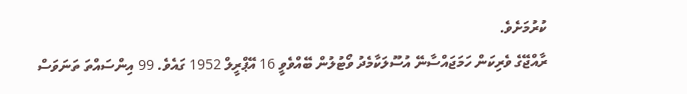ކުރުމަށެވެ.
ރާއްޖޭގެ ވެރިކަން ހަމަޖައްސާނޭ އުސޫލަކާމެދު ވޯޓުލުން ބޭއްވެވީ 16 އޭޕްރީލް 1952 ގައެވެ. 99 އިންސައްތަ ތަނަވަސް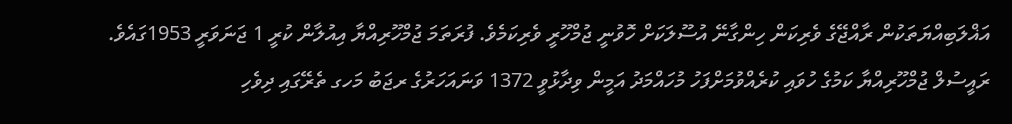އަޣްލަބިއްޔަތަކުން ރާއްޖޭގެ ވެރިކަން ހިންގާނޭ އުސޫލަކަށް ހޮވުނީ ޖުމްހޫރީ ވެރިކަމެވެ. ފުރަތަމަ ޖުމްހޫރިއްޔާ އިއުލާން ކުރީ 1 ޖަނަވަރީ 1953ގައެވެ.
ރައީސުލް ޖުމްހޫރިއްޔާ ކަމުގެ ހުވައި ކުރެއްވުމަށްފަހު މުހައްމަދު އަމީން ވިދާޅުވީ 1372 ވަނައަހަރުގެ ރޖަބު މަހގ ތެރޭގައި ދިވެހި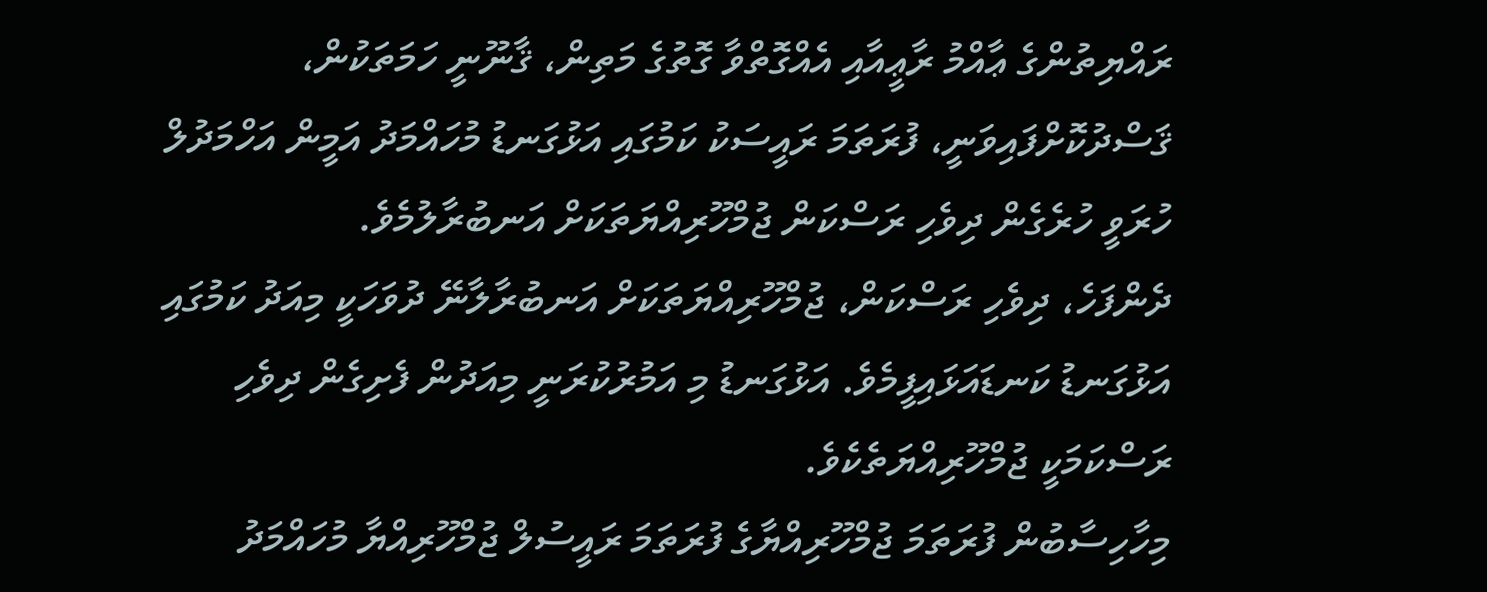ރައްޔިތުންގެ ޢާއްމު ރާޢީއާއި އެއްގޮތްވާ ގޮތުގެ މަތިން، ޤާނޫނީ ހަމަތަކުން، ޤަސްދުކޮށްފައިވަނީ، ފުރަތަމަ ރައީސަކު ކަމުގައި އަޅުގަނޑު މުހައްމަދު އަމީން އަހްމަދުލް ހުރަވީ ހުރެގެން ދިވެހި ރަސްކަން ޖުމްހޫރިއްޔަތަކަށް އަނބުރާލުމެވެ.
ދެންފަހެ، ދިވެހި ރަސްކަން، ޖުމްހޫރިއްޔަތަކަށް އަނބުރާލާނޭ ދުވަހަކީ މިއަދު ކަމުގައި އަޅުގަނޑު ކަނޑައަޅައިފީމެވެ. އަޅުގަނޑު މި އަމުރުކުރަނީ މިއަދުން ފެށިގެން ދިވެހި ރަސްކަމަކީ ޖުމްހޫރިއްޔަތެކެވެ.
މިހާހިސާބުން ފުރަތަމަ ޖުމްހޫރިއްޔާގެ ފުރަތަމަ ރައީސުލް ޖުމްހޫރިއްޔާ މުހައްމަދު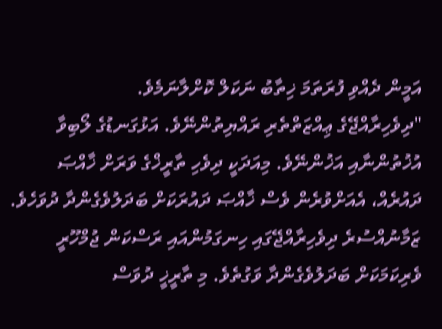އަމީން ދެއްވި ފުރަތަމަ ޚިތާބު ނަކަލް ކޮށްލާނަމެވެ.
"ދިވެހިރާއްޖޭގެ ޢިއްޒަތްތެރި ރައްޔިތުންނޭވެ. އަޅުގަނޑުގެ ލޯބިވާ އުޚުތުންނާއި އަޚުންނޭވެ. މިއަދަކީ ދިވެހި ތާރީޚްގެ ވަރަށް ޚާއްޞަ ދައުރެއް، އެއަށްވުރެން ވެސް ޚާއްޞަ ދައުރަކަށް ބަދަލުވެގެންދާ ދުވަހެވެ. ޒަމާނުއްސުރެ ދިވެހިރާއްޖޭގައި ހިނގަމުންއައި ރަސްކަން ޖުމްހޫރީ ވެރިކަމަކަށް ބަދަލުވެގެންދާ ވަގުތެވެ. މި ތާރީޚީ ދުވަސް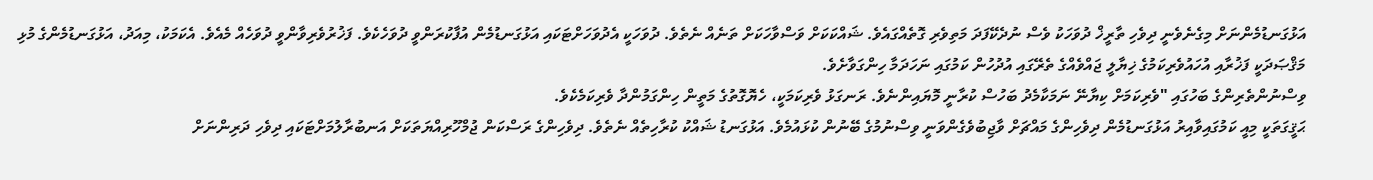އަޅުގަނޑުމެންނަށް މިގެނެވެނީ ދިވެހި ތާރީޚް ދުވަހަކު ވެސް ނުދެކޭފަދަ މަތިވެރި ގޮތެއްގައެވެ. ޝައްކަކަށް ވަސްވާހަކަށް ތަނެއް ނެތެވެ. ދުވަހަކީ އެދުވަހަށްޓަކައި އަޅުގަނޑުމެން އުފާކުރަންވީ ދުވަހެކެވެ. ފަޚުރުވެރިވާންވީ ދުވަހެއް މެއެވެ. އެކަމަކު، މިއަދު، އަޅުގަނޑުމެންގެ މުޅި މަޤްޞަދަކީ ފަޚުރާއި އުހައުވެރިކަމުގެ ޚިޔާލީ ޖައްވެއްގެ ތެރޭގައި އުދުހުން ކަމުގައި ނަހަދަމާ ހިންގަވާށެވެ.
ވިސްނުންތެރިންގެ ބަހުގައި "ވެރިކަމަށް ކިޔާނޭ ނަމަކާމެދު ބަހުސް ކުރާނީ މޮޔައިންނެވެ. ރަނގަޅު ވެރިކަމަކީ، ހެޔޮގޮތުގެ މަތީން ހިންގަމުންދާ ވެރިކަމެކެވެ.
ޙަޤީގަތަކީ މިއީ ކަމުގައިވާއިރު އަޅުގަނޑުމެން ދިވެހިންގެ މައްޗަށް ވާޖިބުވެގެންވަނީ ވިސްނުމުގެ ބޭނުން ކުޅައުމެވެ. އަޅުގަނޑު ޝައްކު ކުރާހިތެއް ނެތެވެ. ދިވެހިންގެ ރަސްކަން ޖުމްހޫރިއްޔަތަކަށް އަނބުރާލުމަށްޓަކައި ދިވެހި ދަރިންނަށް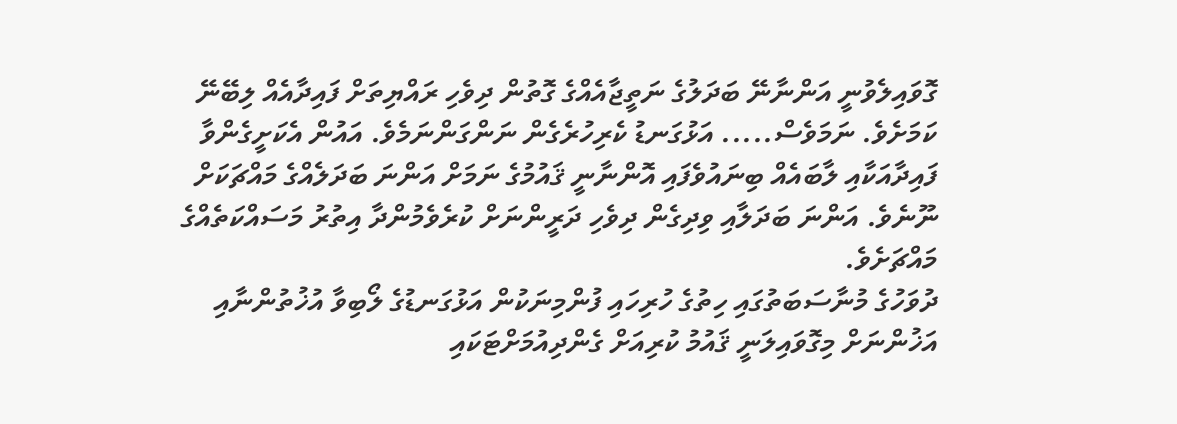ގޮވައިލެވުނީ އަންނާނޭ ބަދަލުގެ ނަތީޖާއެއްގެ ގޮތުން ދިވެހި ރައްޔިތަށް ފައިދާއެއް ލިބޭނޭ ކަމަށެވެ. ނަމަވެސް..... އަޅުގަނޑު ކެރިހުރެގެން ނަންގަންނަމެވެ. އައުން އެކަށީގެންވާ ފައިދާއަކާއި ލާބައެއް ބިނައުވެފައި އޮންނާނީ ޤައުމުގެ ނަމަށް އަންނަ ބަދަލެއްގެ މައްޗަކަށް ނޫނެވެ. އަންނަ ބަދަލާއި ވިދިގެން ދިވެހި ދަރީންނަށް ކުރެވެމުންދާ އިތުރު މަސައްކަތެއްގެ މައްޗަށެވެ.
ދުވަހުގެ މުނާސަބަތުގައި ހިތުގެ ހުރިހައި ފުންމިނަކުން އަޅުގަނޑުގެ ލޯބިވާ އުޚުތުންނާއި އަޚުންނަށް މިގޮވައިލަނީ ޤައުމު ކުރިއަށް ގެންދިއުމަށްޓަކައި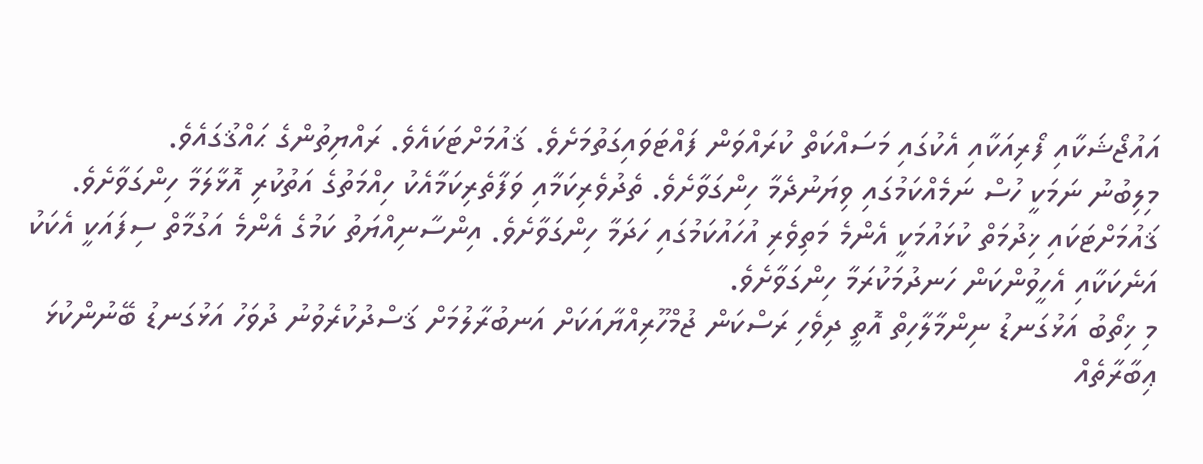އައުޖޯޝަކާއި ފޯރިއަކާއި އެކުގައި މަސައްކަތް ކުރައްވަން ފައްޓަވައިގަތުމަށެވެ. ޤައުމަށްޓަކައެވެ. ރައްޔިތުންގެ ޙައްޤުގައެވެ.
މިލިބުނު ނަމަކީ ހުސް ނަމެއްކަމުގައި ވިޔަނުދެމާ ހިންގަވާށެވެ. ތެދުވެރިކަމާއި ވަފާތެރިކަމާއެކު ހިއްމަތުގެ އަތުކުރި އޮޅާލަމާ ހިންގަވާށެވެ. ޤައުމަށްޓަކައި ޚިދުމަތް ކުޅައުމަކީ އެންމެ މަތިވެރި އުހައުކަމުގައި ހަދަމާ ހިންގަވާށެވެ. އިންސާނިއްޔަތު ކަމުގެ އެންމެ އަގުމާތް ސިފައަކީ އެކަކު އަނެކަކާއި އެހީވުންކަން ހަނދުމަކުރަމާ ހިންގަވާށެވެ.
މި ޚިތޯބު އަޅުގަނޑު ނިންމާލާހިތް އޮތީ ދިވެހި ރަސްކަން ޖުމްހޫރިއްޔާއަކަށް އަނބުރާލުމަށް ޤަސްދުކުރެވުނު ދުވަހު އަޅުގަނޑު ބޭނުންކުޅަ ޢިބާރާތެއް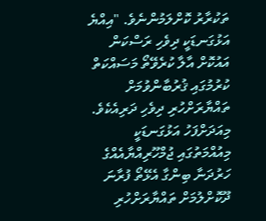ތަކުރާރު ކޮށްލަމުންނެވެ. "އިއްޔެ އަޅުގަނޑަކީ ދިވެހި ރަސްކަން އައުކޮށް އާލާ ކުރެވޭތޯ މަސައްކަތް ކުރުމުގައި ޤުރުބާންވުމަށް ތައްޔާރަށްހުރި ދިވެހި ދަރިއެކެވެ. މިއަދަށްފަހު އަޅުގަނޑަކީ މިއުއްމަތުގައި ޖުމްހޫރިއްޔާއެއްގެ ހަރުދަނާ ބިންގާ އެޅޭތޯ ފުރާނަ ދޫކޮށްލުމަށް ތައްޔާރަށްހުރި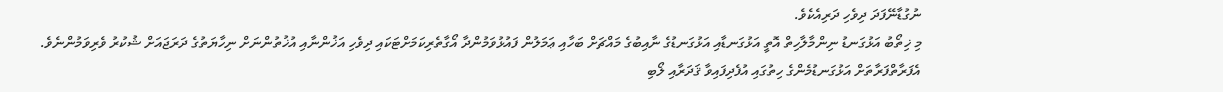ނުގުޑާނޭފަދަ ދިވެހި ދަރިއެކެވެ.
މި ޚިތޯބު އަޅުގަނޑު ނިންމާލާހިތް އޮތީ އަޅުގަނޑާއި އަޅުގަނޑުގެ ނާއިބުގެ މައްޗަށް ބަހާއި ޢަމަލުން ފައުޅުވަމުންދާ އޯގާތެރިކަމަށްޓަކައި ދިވެހި އަޚުންނާއި އުޚުތުންނަށް ނިހާޔަތުގެ ދަރަޖައަށް ޝުކުރު ވެރިވަމުންނެވެ. އެފަރާތްފަރާތަށް އަޅުގަނޑުމެންގެ ހިތުގައި އުފެދިފައިވާ ޤަދަރާއި ލޯބި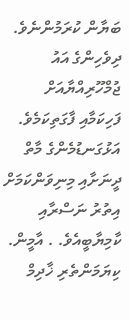ބަޔާން ކުރަމުންނެވެ.
ދިވެހިންގެ އައު ޖުމްހޫރިއްޔާއަށް ފަހިކަމާއި ފާގަތިކަމެވެ. އަޅުގަނޑުމެންގެ މާތް ދީނަށާއި މިނިވަންކަމަށް އިތުރު ނަސްރާއި ކާމިޔާބީއެވެ. . އާމީން. ކިޔަމަންތެރި ޚާދިމް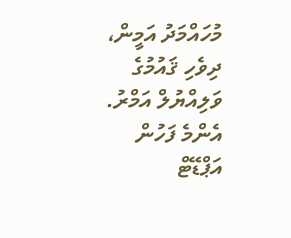މުހައްމަދު އަމީން، ދިވެހި ޤައުމުގެ ވަލިއްޔުލް އަމްރު.
އެންމެ ފަހުން އަޕްޑޭޓް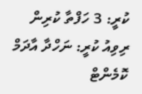ކުރީ: 3 ހަފްތާ ކުރިން
ރިވިއު ކުރީ: ނަހްދާ އާދަމް
ކޮމެންޓް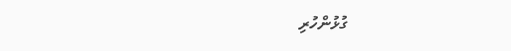ގުޅުންހުރި